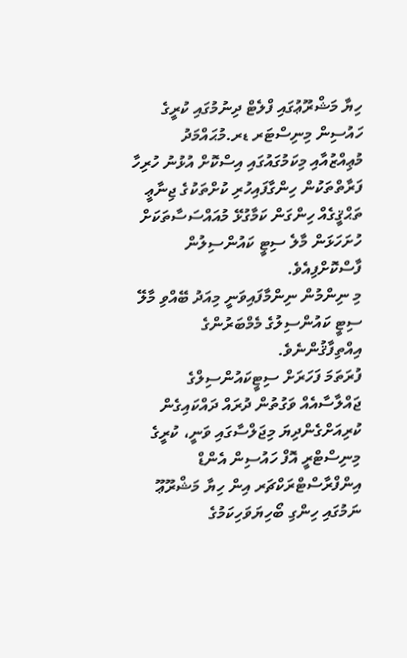ހިޔާ މަޝްރޫޢުގައި ފްލެޓް ދިނުމުގައި ކުރީގެ ހައުސިން މިނިސްޓަރ ޑރ.މުޙައްމަދު މުޢިއްޒުއާއި މިކަމުގައުގައި އިސްކޮށް އުޅުނު ހުރިހާ ފަރާތްތަކުން ހިންގާފައިހުރި ކުށްތަކުގެ ޖިނާޢީ ތަޙްޤީގެއް ހިންގަން ކަމާގުޅޭ މުއައްސަސާތަކަށް ހުށަހަޅަން މާލެ ސިޓީ ކައުންސިލުން ފާސްކޮށްފިއެވެ.
މި ނިންމުން ނިންމާފައިވަނީ މިއަދު ބޭއްވި މާލޭ ސިޓީ ކައުންސިލުގެ މެމްބަރުންގެ އިއްތިފާޤުންނެވެ.
ފުރަތަމަ ފަހަރަށް ސިޓީކައުންސިލްގެ ޖައްލާސާއެއް ވަގުތުން ދުރައް ދައްކައިގެން ކުރިއަށްގެންދިޔަ މިޖަލްސާގައި ވަނީ، ކުރީގެ މިނިސްޓްރީ އޮފް ހައުސިން އެންޑް އިންފްރާސްޓްރަކްޗަރ އިން ހިޔާ މަޝްރޫޢޫ ނަމުގައި ހިންގި ބޯހިޔަވަހިކަމުގެ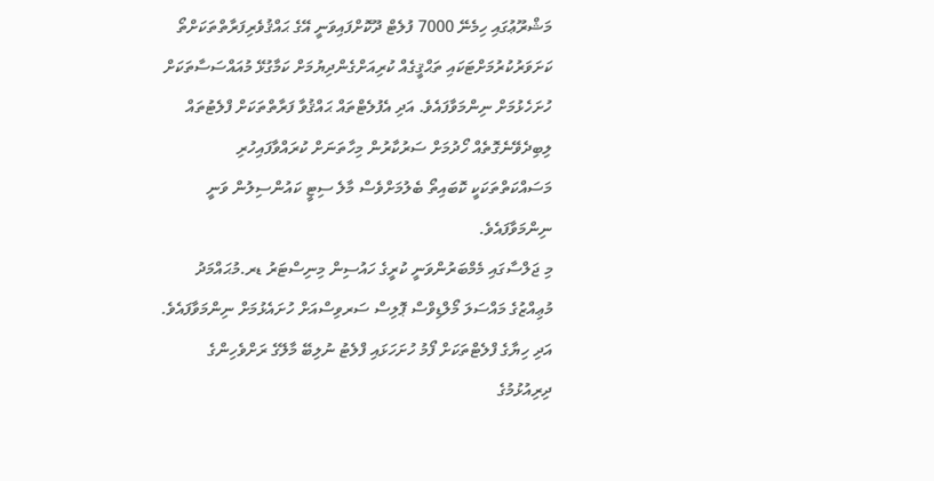މަޝްރޫޢުގައި ހިމެނޭ 7000 ފުލެޓް ދޫކޮށްފައިވަނީ އޭގެ ޙައްޤުވެރިފަރާތްތަކަށްތޯ ކަށަވަރުކުރުމަށްޓަކައި ތަޙްޤީގެއް ކުރިއަށްގެންދިޔުމަށް ކަމާގުޅޭ މުއައްސަސާތަކަށް ހުށަހެޅުމަށް ނިންމަވާފައެވެ. އަދި އެފުލެޓްތައް ޙައްޤުވާ ފަރާތްތަކަށް ފްލެޓުތައް ލިބިދެވޭނެގޮތެއް ހޯދުމަށް ސަރުކާރުން މިހާތަނަށް ކުރައްވާފައިހުރި މަސައްކަތްތަކަކީ ކޮބައިތޯ ބެލުމަށްވެސް މާލެ ސިޓީ ކައުންސިލުން ވަނީ ނިންމަވާފައެވެ.
މި ޖަލްސާގައި މެމްބަރުންވަނީ ކުރީގެ ހައުސިން މިނިސްޓަރު ޑރ.މުޙައްމަދު މުޢިއްޒުގެ މައްސަލަ މޯލްޑިވްސް ޕޮލިސް ސަރވިސްއަށް ހުށައެޅުމަށް ނިންމަވާފައެވެ. އަދި ހިޔާގެ ފްލެޓްތަކަށް ފޯމު ހުށަހަޅައި ފްލެޓު ނުލިބޭ މާލޭގެ ރަށްވެހިންގެ ދިރިއުޅުމުގެ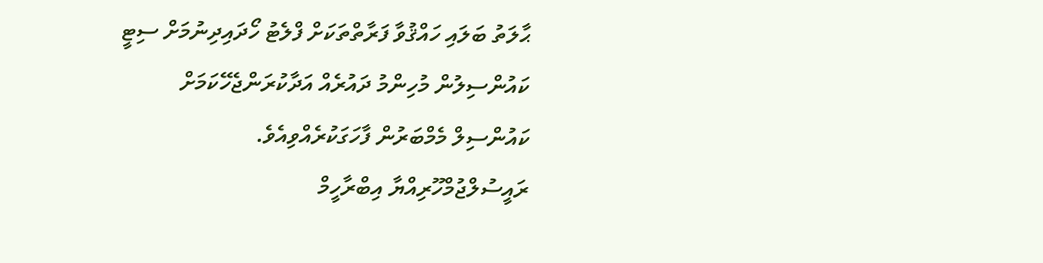ޙާލަތު ބަލައި ހައްޤުވާ ފަރާތްތަކަށް ފްލެޓު ހޯދައިދިނުމަށް ސިޓީ ކައުންސިލުން މުހިންމު ދައުރެއް އަދާކުރަންޖެހޭކަމަށް ކައުންސިލް މެމްބަރުން ފާހަގަކުރެއްވިއެވެ.
ރައީސުލްޖުމްހޫރިއްޔާ އިބްރާހީމް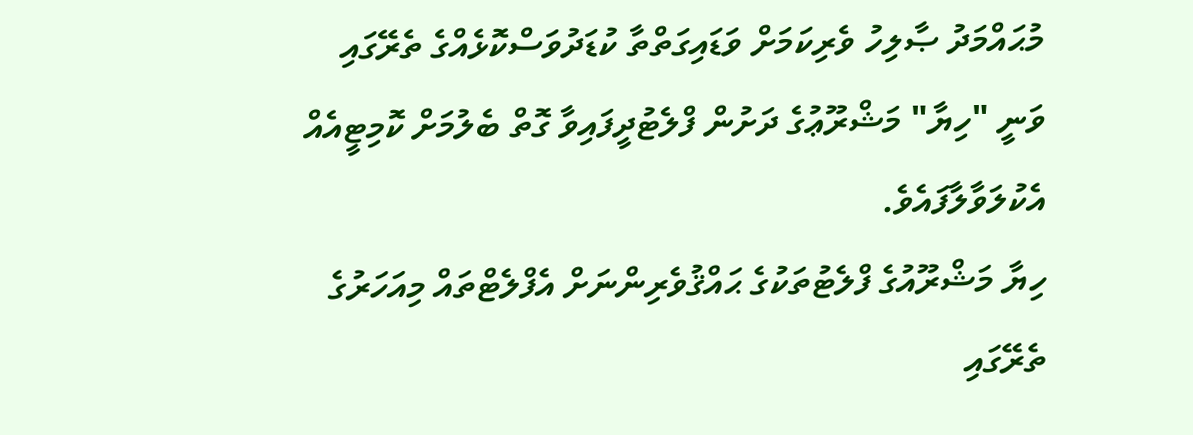މުޙައްމަދު ޞާލިހު ވެރިކަމަށް ވަޑައިގަތްތާ ކުޑަދުވަސްކޮޅެއްގެ ތެރޭގައި ވަނީ "ހިޔާ" މަޝްރޫޢުގެ ދަށުން ފްލެޓުދީފައިވާ ގޮތް ބެލުމަށް ކޮމިޓީއެއް އެކުލަވާލާފައެވެ.
ހިޔާ މަޝްރޫއުގެ ފްލެޓުތަކުގެ ޙައްޤުވެރިންނަށް އެފްލެޓްތައް މިއަހަރުގެ ތެރޭގައި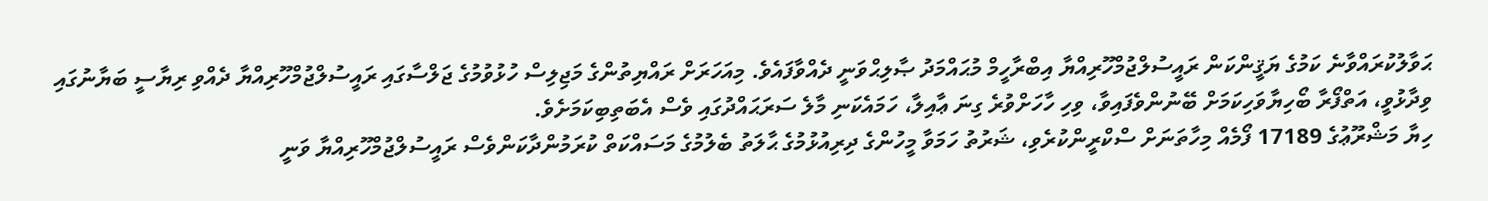ޙަވާލުކުރައްވާނެ ކަމުގެ ޔަޤީންކަން ރައީސުލްޖުމްހޫރިއްޔާ އިބްރާހީމް މުޙައްމަދު ޞާލިޙްވަނީ ދެއްވާފައެވެ. މިއަހަރަށް ރައްޔިތުންގެ މަޖިލިސް ހުޅުވުމުގެ ޖަލްސާގައި ރައީސުލްޖުމްހޫރިއްޔާ ދެއްވި ރިޔާސީ ބަޔާނުގައި ވިދާޅުވީ، އަތްފޯރާ ބޯހިޔާވަހިކަމަށް ބޭނުންވެފައިވާ، ވިހި ހާހަށްވުރެ ގިނަ ޢާއިލާ، ހަމައެކަނި މާލެ ސަރަޙައްދުގައި ވެސް އެބަތިބިކަމަށެވެ.
ހިޔާ މަޝްރޫޢުގެ 17189 ފޯމެއް މިހާތަނަށް ސްކްރީންކުރެވި، ޝަރުތު ހަމަވާ މީހުންގެ ދިރިއުޅުމުގެ ޙާލަތު ބެލުމުގެ މަސައްކަތް ކުރަމުންދާކަންވެސް ރައީސުލްޖުމްހޫރިއްޔާ ވަނީ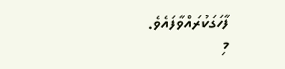ފާހަގަކުރައްވާފައެވެ.
މި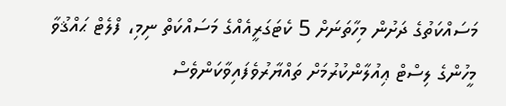މަސައްކަތުގެ ދަށުން މިހާތަނަށް 5 ކެޓަގަރީއެއްގެ މަސައްކަތް ނިމި، ފްލެޓް ޙައްޤުވާ މީހުންގެ ލިސްޓް ޢިއުލާންކުރުމަށް ތައްޔާރުވެފައިވާކަންވެސް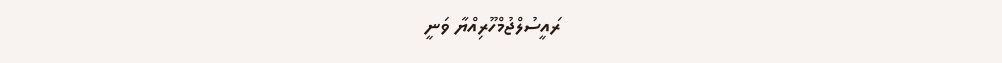ރައީސުލްޖުމްހޫރިއްޔާ ވަނީ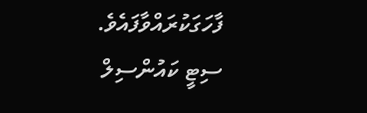ފާހަގަކުރައްވާފައެވެ.
ސިޓީ ކައުންސިލް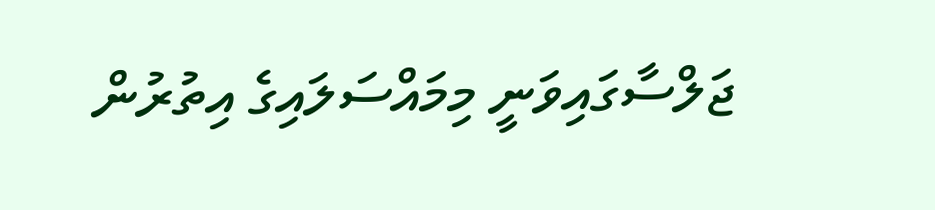ޖަލްސާގައިވަނީ މިމައްސަލައިގެ އިތުރުން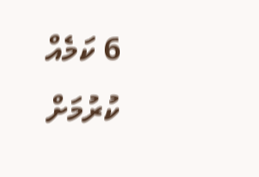6 ކަމެއް ކުރުމަށް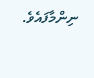ނިންމާފައެވެ.